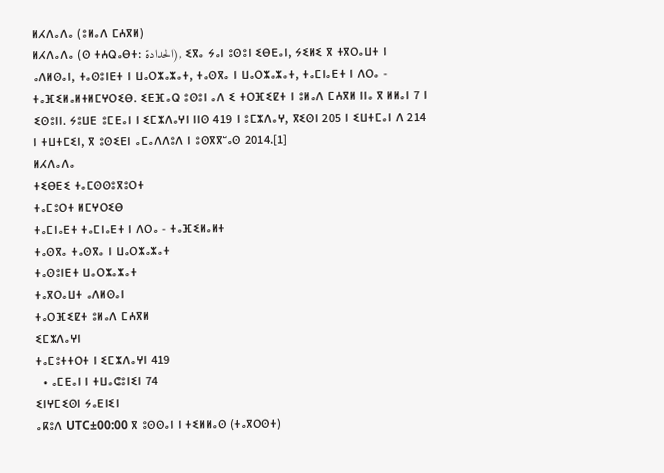ⵍⵃⴷⴰⴷⴰ (ⵓⵍⴰⴷ ⵎⵄⴳⵍ)
ⵍⵃⴷⴰⴷⴰ (ⵙ ⵜⵄⵕⴰⴱⵜ: الحدادة), ⵉⴳⴰ ⵢⴰⵏ ⵓⵙⵓⵏ ⵉⴱⴹⴰⵏ, ⵢⵉⵍⵉ ⴳ ⵜⴳⵔⴰⵡⵜ ⵏ ⴰⴷⵍⵙⴰⵏ, ⵜⴰⵙⵓⵏⴹⵜ ⵏ ⵡⴰⵔⵣⴰⵣⴰⵜ, ⵜⴰⵙⴳⴰ ⵏ ⵡⴰⵔⵣⴰⵣⴰⵜ, ⵜⴰⵎⵏⴰⴹⵜ ⵏ ⴷⵔⴰ - ⵜⴰⴼⵉⵍⴰⵍⵜⵍⵎⵖⵔⵉⴱ. ⵉⴹⴼⴰⵕ ⵓⵙⵓⵏ ⴰⴷ ⵉ ⵜⵔⴼⵉⵇⵜ ⵏ ⵓⵍⴰⴷ ⵎⵄⴳⵍ ⵏⵏⴰ ⴳ ⵍⵍⴰⵏ 7 ⵏ ⵉⵙⵓⵏⵏ. ⵢⵓⵡⴹ ⵓⵎⴹⴰⵏ ⵏ ⵉⵎⵣⴷⴰⵖⵏ ⵏⵏⵙ 419 ⵏ ⵓⵎⵣⴷⴰⵖ, ⴳⵉⵙⵏ 205 ⵏ ⵉⵡⵜⵎⴰⵏ ⴷ 214 ⵏ ⵜⵡⵜⵎⵉⵏ, ⴳ ⵓⵙⵉⴹⵏ ⴰⵎⴰⴷⴷⵓⴷ ⵏ ⵓⵙⴳⴳⵯⴰⵙ 2014.[1]
ⵍⵃⴷⴰⴷⴰ
ⵜⵉⴱⴹⵉ ⵜⴰⵎⵙⵙⵓⴳⵓⵔⵜ
ⵜⴰⵎⵓⵔⵜ ⵍⵎⵖⵔⵉⴱ
ⵜⴰⵎⵏⴰⴹⵜ ⵜⴰⵎⵏⴰⴹⵜ ⵏ ⴷⵔⴰ - ⵜⴰⴼⵉⵍⴰⵍⵜ
ⵜⴰⵙⴳⴰ ⵜⴰⵙⴳⴰ ⵏ ⵡⴰⵔⵣⴰⵣⴰⵜ
ⵜⴰⵙⵓⵏⴹⵜ ⵡⴰⵔⵣⴰⵣⴰⵜ
ⵜⴰⴳⵔⴰⵡⵜ ⴰⴷⵍⵙⴰⵏ
ⵜⴰⵔⴼⵉⵇⵜ ⵓⵍⴰⴷ ⵎⵄⴳⵍ
ⵉⵎⵣⴷⴰⵖⵏ
ⵜⴰⵎⵓⵜⵜⵔⵜ ⵏ ⵉⵎⵣⴷⴰⵖⵏ 419
  • ⴰⵎⴹⴰⵏ ⵏ ⵜⵡⴰⵛⵓⵏⵉⵏ 74
ⵉⵏⵖⵎⵉⵙⵏ ⵢⴰⴹⵏⵉⵏ
ⴰⴽⵓⴷ UTC±00:00 ⴳ ⵓⵙⵙⴰⵏ ⵏ ⵜⵉⵍⵍⴰⵙ (ⵜⴰⴳⵔⵙⵜ)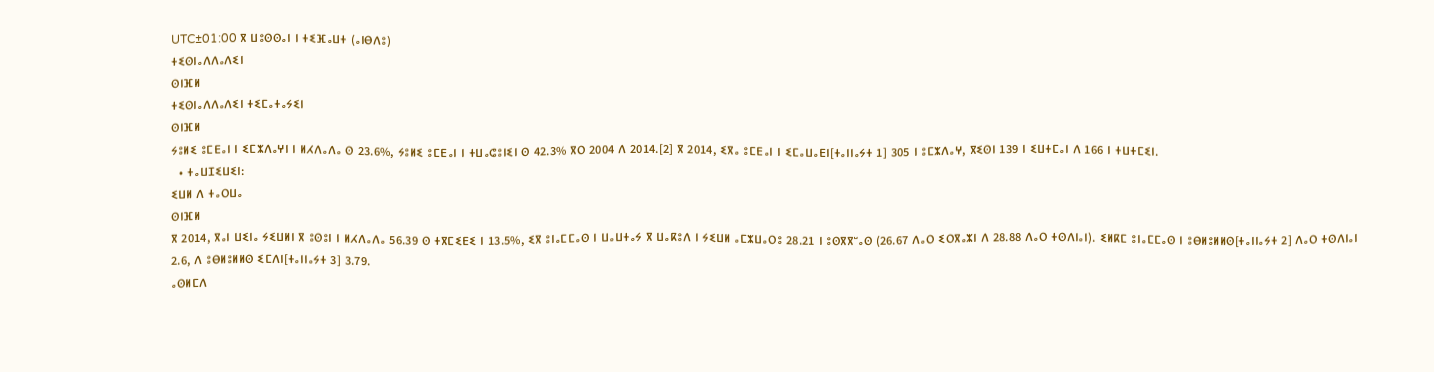UTC±01:00 ⴳ ⵡⵓⵙⵙⴰⵏ ⵏ ⵜⵉⴼⴰⵡⵜ (ⴰⵏⴱⴷⵓ)
ⵜⵉⵙⵏⴰⴷⴷⴰⴷⵉⵏ
ⵙⵏⴼⵍ
ⵜⵉⵙⵏⴰⴷⴷⴰⴷⵉⵏ ⵜⵉⵎⴰⵜⴰⵢⵉⵏ
ⵙⵏⴼⵍ
ⵢⵓⵍⵉ ⵓⵎⴹⴰⵏ ⵏ ⵉⵎⵣⴷⴰⵖⵏ ⵏ ⵍⵃⴷⴰⴷⴰ ⵙ 23.6%, ⵢⵓⵍⵉ ⵓⵎⴹⴰⵏ ⵏ ⵜⵡⴰⵛⵓⵏⵉⵏ ⵙ 42.3% ⴳⵔ 2004 ⴷ 2014.[2] ⴳ 2014, ⵉⴳⴰ ⵓⵎⴹⴰⵏ ⵏ ⵉⵎⴰⵡⴰⴹⵏ[ⵜⴰⵏⵏⴰⵢⵜ 1] 305 ⵏ ⵓⵎⵣⴷⴰⵖ, ⴳⵉⵙⵏ 139 ⵏ ⵉⵡⵜⵎⴰⵏ ⴷ 166 ⵏ ⵜⵡⵜⵎⵉⵏ.
  • ⵜⴰⵡⵊⵉⵡⵉⵏ:
ⵉⵡⵍ ⴷ ⵜⴰⵔⵡⴰ
ⵙⵏⴼⵍ
ⴳ 2014, ⴳⴰⵏ ⵡⵉⵏⴰ ⵢⵉⵡⵍⵏ ⴳ ⵓⵙⵓⵏ ⵏ ⵍⵃⴷⴰⴷⴰ 56.39 ⵙ ⵜⴳⵎⵉⴹⵉ ⵏ 13.5%, ⵉⴳ ⵓⵏⴰⵎⵎⴰⵙ ⵏ ⵡⴰⵡⵜⴰⵢ ⴳ ⵡⴰⴽⵓⴷ ⵏ ⵢⵉⵡⵍ ⴰⵎⵣⵡⴰⵔⵓ 28.21 ⵏ ⵓⵙⴳⴳⵯⴰⵙ (26.67 ⴷⴰⵔ ⵉⵔⴳⴰⵣⵏ ⴷ 28.88 ⴷⴰⵔ ⵜⵙⴷⵏⴰⵏ). ⵉⵍⴽⵎ ⵓⵏⴰⵎⵎⴰⵙ ⵏ ⵓⴱⵍⵓⵍⵍⵙ[ⵜⴰⵏⵏⴰⵢⵜ 2] ⴷⴰⵔ ⵜⵙⴷⵏⴰⵏ 2.6, ⴷ ⵓⴱⵍⵓⵍⵍⵙ ⵉⵎⴷⵏ[ⵜⴰⵏⵏⴰⵢⵜ 3] 3.79.
ⴰⵙⵍⵎⴷ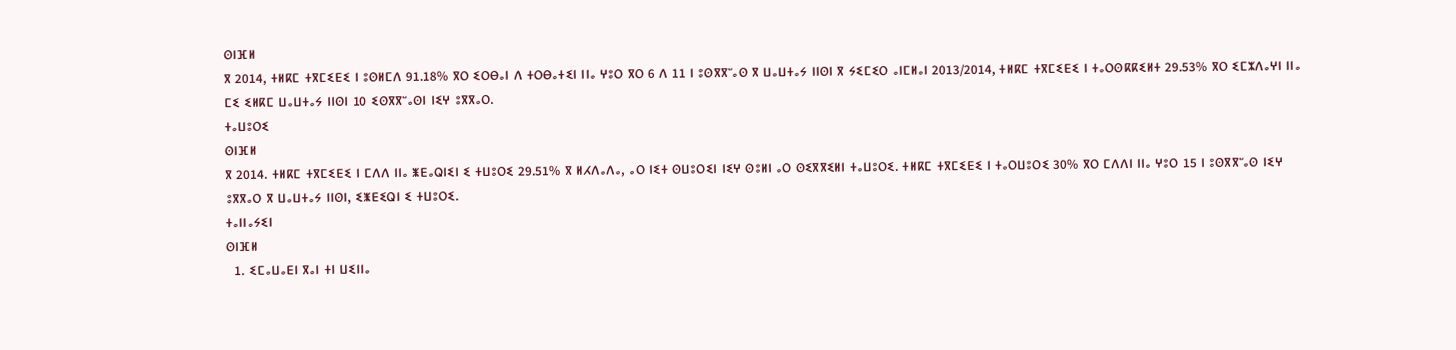ⵙⵏⴼⵍ
ⴳ 2014, ⵜⵍⴽⵎ ⵜⴳⵎⵉⴹⵉ ⵏ ⵓⵙⵍⵎⴷ 91.18% ⴳⵔ ⵉⵔⴱⴰⵏ ⴷ ⵜⵔⴱⴰⵜⵉⵏ ⵏⵏⴰ ⵖⵓⵔ ⴳⵔ 6 ⴷ 11 ⵏ ⵓⵙⴳⴳⵯⴰⵙ ⴳ ⵡⴰⵡⵜⴰⵢ ⵏⵏⵙⵏ ⴳ ⵢⵉⵎⵉⵔ ⴰⵏⵎⵍⴰⵏ 2013/2014, ⵜⵍⴽⵎ ⵜⴳⵎⵉⴹⵉ ⵏ ⵜⴰⵔⵙⴽⴽⵉⵍⵜ 29.53% ⴳⵔ ⵉⵎⵣⴷⴰⵖⵏ ⵏⵏⴰ ⵎⵉ ⵉⵍⴽⵎ ⵡⴰⵡⵜⴰⵢ ⵏⵏⵙⵏ 10 ⵉⵙⴳⴳⵯⴰⵙⵏ ⵏⵉⵖ ⵓⴳⴳⴰⵔ.
ⵜⴰⵡⵓⵔⵉ
ⵙⵏⴼⵍ
ⴳ 2014. ⵜⵍⴽⵎ ⵜⴳⵎⵉⴹⵉ ⵏ ⵎⴷⴷ ⵏⵏⴰ ⵥⴹⴰⵕⵏⵉⵏ ⵉ ⵜⵡⵓⵔⵉ 29.51% ⴳ ⵍⵃⴷⴰⴷⴰ, ⴰⵔ ⵏⵉⵜ ⵙⵡⵓⵔⵉⵏ ⵏⵉⵖ ⵙⵓⵍⵏ ⴰⵔ ⵙⵉⴳⴳⵉⵍⵏ ⵜⴰⵡⵓⵔⵉ. ⵜⵍⴽⵎ ⵜⴳⵎⵉⴹⵉ ⵏ ⵜⴰⵔⵡⵓⵔⵉ 30% ⴳⵔ ⵎⴷⴷⵏ ⵏⵏⴰ ⵖⵓⵔ 15 ⵏ ⵓⵙⴳⴳⵯⴰⵙ ⵏⵉⵖ ⵓⴳⴳⴰⵔ ⴳ ⵡⴰⵡⵜⴰⵢ ⵏⵏⵙⵏ, ⵉⵥⴹⵉⵕⵏ ⵉ ⵜⵡⵓⵔⵉ.
ⵜⴰⵏⵏⴰⵢⵉⵏ
ⵙⵏⴼⵍ
  1. ⵉⵎⴰⵡⴰⴹⵏ ⴳⴰⵏ ⵜⵏ ⵡⵉⵏⵏⴰ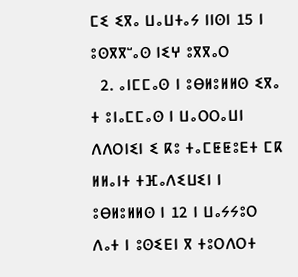ⵎⵉ ⵉⴳⴰ ⵡⴰⵡⵜⴰⵢ ⵏⵏⵙⵏ 15 ⵏ ⵓⵙⴳⴳⵯⴰⵙ ⵏⵉⵖ ⵓⴳⴳⴰⵔ
  2. ⴰⵏⵎⵎⴰⵙ ⵏ ⵓⴱⵍⵓⵍⵍⵙ ⵉⴳⴰ ⵜ ⵓⵏⴰⵎⵎⴰⵙ ⵏ ⵡⴰⵔⵔⴰⵡⵏ ⴷⴷⵔⵏⵉⵏ ⵉ ⴽⵓ ⵜⴰⵎⵟⵟⵓⴹⵜ ⵎⴽ ⵍⵍⴰⵏⵜ ⵜⴼⴰⴷⵉⵡⵉⵏ ⵏ ⵓⴱⵍⵓⵍⵍⵙ ⵏ 12 ⵏ ⵡⴰⵢⵢⵓⵔ ⴷⴰⵜ ⵏ ⵓⵙⵉⴹⵏ ⴳ ⵜⵓⵔⴷⵔⵜ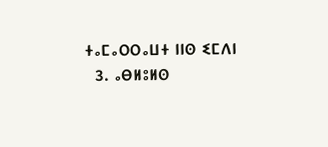ⵜⴰⵎⴰⵔⵔⴰⵡⵜ ⵏⵏⵙ ⵉⵎⴷⵏ
  3. ⴰⴱⵍⵓⵍⵙ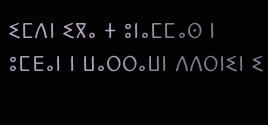ⵉⵎⴷⵏ ⵉⴳⴰ ⵜ ⵓⵏⴰⵎⵎⴰⵙ ⵏ ⵓⵎⴹⴰⵏ ⵏ ⵡⴰⵔⵔⴰⵡⵏ ⴷⴷⵔⵏⵉⵏ ⵉ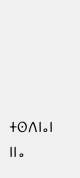ⵜⵙⴷⵏⴰⵏ ⵏⵏⴰ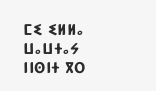ⵎⵉ ⵉⵍⵍⴰ ⵡⴰⵡⵜⴰⵢ ⵏⵏⵙⵏⵜ ⴳⵔ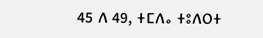45 ⴷ 49, ⵜⵎⴷⴰ ⵜⵓⴷⵔⵜ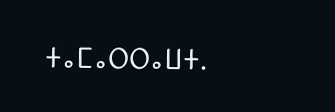ⵜⴰⵎⴰⵔⵔⴰⵡⵜ.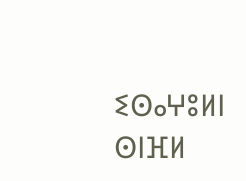ⵉⵙⴰⵖⵓⵍⵏ
ⵙⵏⴼⵍ